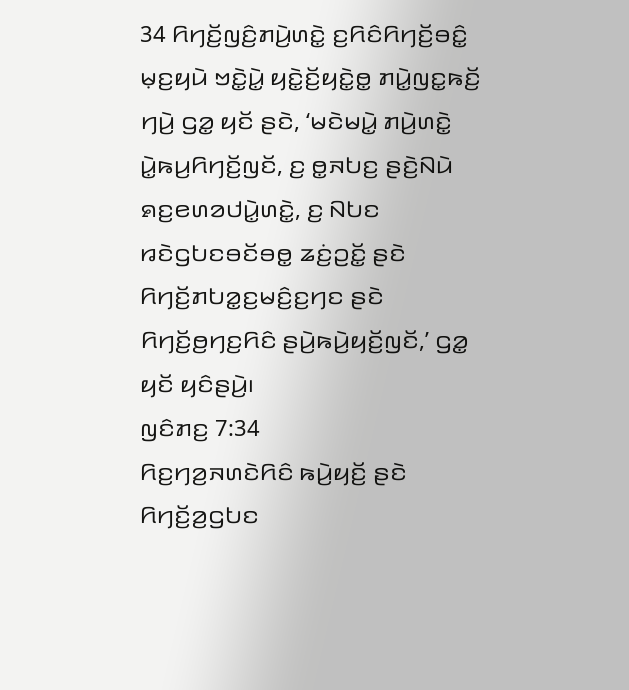34 ꤖꤚꤢꤩ꤬ꤜꤢꤨ꤬ꤊꤣꤧ꤬ꤛꤢꤧ꤭ ꤢ꤬ꤖꤢꤨꤖꤚꤢꤩ꤬ꤋꤢꤨ꤭ ꤗ꤫ꤢ꤬ꤟꤣꤧ ꤠꤢꤧ꤭ꤣꤧ꤭ ꤟꤢꤧ꤭ꤢꤩ꤬ꤟꤢꤧ꤭ꤥ꤭ ꤊꤣꤧ꤭ꤜꤢ꤭ꤒꤢꤩ꤬ ꤚꤣꤧ꤬ ꤞꤤ꤭ ꤟꤢꤩ ꤔꤢꤧ, ‘ꤗꤢꤧꤗꤣꤧ꤭ ꤊꤣꤧ꤬ꤛꤢꤧ꤭ ꤣꤧ꤭ꤒꤣ꤬ꤖꤚꤢꤩ꤬ꤜꤢꤩ, ꤢ꤬ ꤥ꤭ꤏꤝꤢ꤬ ꤔꤢꤧ꤬ꤡꤣꤧ ꤎꤢ꤬ꤕꤛꤤꤓꤣꤧ꤭ꤛꤢꤧ꤭, ꤢ꤬ ꤡꤝꤢ ꤙꤢꤧꤞꤝꤢꤋꤢꤩꤋꤥ꤭ ꤘꤢꤦ꤬ꤑꤢꤩ꤭ ꤔꤢꤧ ꤖꤚꤢꤩ꤬ꤊꤝꤤ꤭ꤢ꤬ꤗꤢꤨ꤬ꤢ꤬ꤚꤢ ꤔꤢꤧ ꤖꤚꤢꤩ꤬ꤥ꤬ꤚꤢ꤬ꤖꤢꤨ ꤔꤣꤧ꤬ꤒꤣꤧ꤬ꤟꤢꤩ꤬ꤜꤢꤩ,’ ꤞꤤ꤭ ꤟꤢꤩ ꤟꤢꤨꤔꤣꤧ꤬꤯
ꤜꤢꤨꤊꤢ꤬ 7:34
ꤖꤢ꤬ꤚꤤ꤬ꤏꤛꤢꤧꤖꤢꤨ ꤒꤣꤧ꤬ꤟꤢꤩ꤬ ꤔꤢꤧ ꤖꤚꤢꤩ꤬ꤤ꤬ꤞꤝꤢ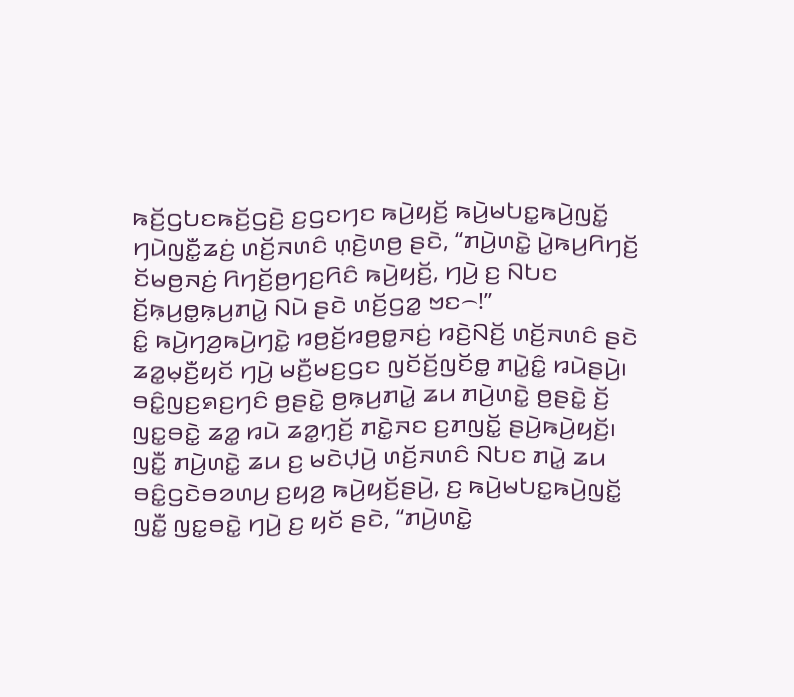ꤒꤢꤩ꤬ꤞꤝꤢꤒꤢꤩ꤬ꤞꤢꤧ꤬ ꤢ꤬ꤞꤢꤚꤢ ꤒꤣꤧ꤬ꤟꤢꤩ꤬ ꤒꤣꤧ꤬ꤗꤝꤢ꤭ꤒꤣꤧ꤬ꤜꤢꤩ꤭ ꤚꤣꤧꤜꤢꤪ꤭ꤘꤢꤦ꤬ ꤛꤢꤩ꤬ꤏꤛꤢꤨ ꤛ꤫ꤢꤧ꤬ꤛꤥ꤬ ꤔꤢꤧ, “ꤊꤣꤧ꤬ꤛꤢꤧ꤭ ꤣꤧ꤭ꤒꤣ꤬ꤖꤚꤢꤩ꤬ ꤢꤩꤗꤥ꤬ꤏꤢꤦ꤬ ꤖꤚꤢꤩ꤬ꤥ꤬ꤚꤢ꤬ꤖꤢꤨ ꤒꤣꤧ꤬ꤟꤢꤩ꤬, ꤚꤣꤧ꤬ ꤢ꤬ ꤡꤝꤢ ꤢꤩ꤬ꤒ꤫ꤣ꤬ꤥ꤭ꤒ꤫ꤣ꤬ꤊꤣꤧ꤭ ꤡꤣꤧ ꤔꤢꤧ ꤛꤢꤩ꤬ꤞꤤ꤭ ꤠꤢ꤮!”
ꤢꤨ꤭ ꤒꤣꤧ꤬ꤚꤤ꤬ꤒꤣꤧ꤬ꤚꤢꤧ꤭ ꤙꤥ꤬ꤢꤩ꤬ꤙꤥ꤬ꤥ꤭ꤏꤢꤦ꤬ ꤙꤢꤧ꤬ꤡꤢꤩ꤬ ꤛꤢꤩ꤬ꤏꤛꤢꤨ ꤔꤢꤧ ꤘꤤ꤭ꤗ꤫ꤢꤪ꤬ꤟꤢꤩ ꤚꤣꤧ꤬ ꤗꤢꤪ꤬ꤗꤢ꤬ꤞꤢ ꤜꤢꤩꤢꤩ꤬ꤜꤢꤩꤥ꤭ ꤊꤣꤧ꤭ꤢꤨ꤭ ꤙꤣꤧꤔꤣꤧ꤬꤯ ꤋꤢꤨ꤭ꤜꤢ꤬ꤎꤢ꤬ꤚꤢꤨ ꤥ꤬ꤔꤢꤧ꤭ ꤥ꤬ꤒ꤫ꤣ꤬ꤊꤣꤧ꤭ ꤘꤣ ꤊꤣꤧ꤬ꤛꤢꤧ꤭ ꤥ꤬ꤔꤢꤧ꤭ ꤢꤩ꤬ ꤜꤢ꤭ꤋꤢꤧ꤭ ꤘꤤ꤭ ꤙꤣꤧ ꤘꤤ꤭ꤚ꤫ꤢꤩ꤬ ꤊꤢꤧ꤭ꤏꤢ ꤢ꤬ꤊꤜꤢꤩ꤭ ꤔꤣꤧ꤬ꤒꤣꤧ꤬ꤟꤢꤩ꤬꤯
ꤜꤢꤪ꤭ ꤊꤣꤧ꤬ꤛꤢꤧ꤭ ꤘꤣ ꤢ꤬ ꤗꤢꤧꤓ꤫ꤣꤧ꤬ ꤛꤢꤩ꤬ꤏꤛꤢꤨ ꤡꤝꤢ ꤊꤣꤧ꤭ ꤘꤣ ꤋꤢꤨ꤭ꤞꤢꤧꤋꤤꤛꤣ꤬ ꤢ꤬ꤟꤤ꤬ ꤒꤣꤧ꤬ꤟꤢꤩ꤬ꤔꤣꤧ꤬, ꤢ꤬ ꤒꤣꤧ꤬ꤗꤝꤢ꤭ꤒꤣꤧ꤬ꤜꤢꤩ꤭ ꤜꤢꤪ꤭ ꤜꤢ꤭ꤋꤢꤧ꤭ ꤚꤣꤧ꤬ ꤢ꤬ ꤟꤢꤩ ꤔꤢꤧ, “ꤊꤣꤧ꤬ꤛꤢꤧ꤭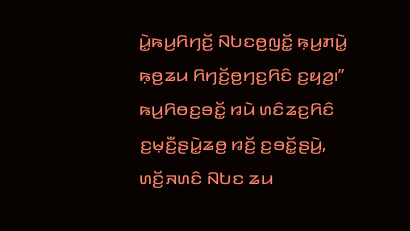ꤣꤧ꤭ꤒꤣ꤬ꤖꤚꤢꤩ꤬ ꤡꤝꤢꤥ꤬ꤜꤢꤩ꤭ ꤒ꤫ꤣ꤬ꤊꤣꤧ꤭ ꤒ꤫ꤥ꤬ꤘꤣ ꤖꤚꤢꤩ꤬ꤥ꤬ꤚꤢ꤬ꤖꤢꤨ ꤢ꤬ꤟꤤ꤬꤯”
ꤒꤣ꤬ꤖꤥꤢ꤬ꤋꤢꤩ꤭ ꤙꤣꤧ ꤛꤢꤨꤘꤢ꤬ꤖꤢꤨ ꤢ꤬ꤗ꤫ꤢꤪ꤬ꤔꤣꤧ꤭ꤘꤥ꤬ ꤙꤢꤩ꤬ ꤢ꤬ꤋꤢꤩ꤭ꤔꤣꤧ꤬, ꤛꤢꤩ꤬ꤏꤛꤢꤨ ꤡꤝꤢ ꤘꤣ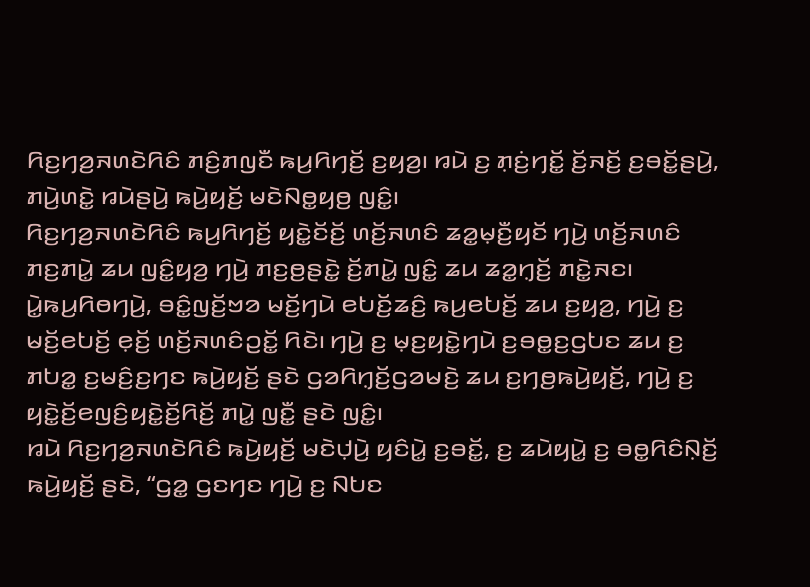ꤖꤢ꤬ꤚꤤ꤬ꤏꤛꤢꤧꤖꤢꤨ ꤊꤢꤨ꤬ꤊꤜꤢꤪ ꤒꤣ꤬ꤖꤚꤢꤩ꤬ ꤢ꤬ꤟꤤ꤬꤯ ꤙꤣꤧ ꤢ꤬ ꤊ꤫ꤢꤦ꤬ꤚꤢꤩ꤭ ꤢꤩ꤬ꤏꤢꤩ꤬ ꤢ꤬ꤋꤢꤩ꤭ꤔꤣꤧ꤬, ꤊꤣꤧ꤬ꤛꤢꤧ꤭ ꤙꤣꤧꤔꤣꤧ꤬ ꤒꤣꤧ꤬ꤟꤢꤩ꤬ ꤗꤢꤧꤡꤥ꤭ꤟꤥ꤬ ꤜꤢꤨ꤭꤯
ꤖꤢ꤬ꤚꤤ꤬ꤏꤛꤢꤧꤖꤢꤨ ꤒꤣ꤬ꤖꤚꤢꤩ꤬ ꤟꤢꤧ꤭ꤢꤩꤢꤩ꤬ ꤛꤢꤩ꤬ꤏꤛꤢꤨ ꤘꤤ꤭ꤗ꤫ꤢꤪ꤬ꤟꤢꤩ ꤚꤣꤧ꤬ ꤛꤢꤩ꤬ꤏꤛꤢꤨ ꤊꤢ꤬ꤊꤣꤧ꤭ ꤘꤣ ꤜꤢꤨ꤭ꤟꤤ꤬ ꤚꤣꤧ꤬ ꤊꤢ꤬ꤥ꤬ꤔꤢꤧ꤭ ꤢꤩ꤬ꤊꤣꤧ꤭ ꤜꤢꤨ꤭ ꤘꤣ ꤘꤤ꤭ꤚ꤫ꤢꤩ꤬ ꤊꤢꤧ꤭ꤏꤢ꤯
ꤣꤧ꤭ꤒꤣ꤬ꤖꤥꤚꤣꤧ꤬, ꤋꤢꤨ꤭ꤜꤢꤩ꤬ꤠꤤ ꤗꤢꤩ꤬ꤚꤣꤧ ꤕꤝꤢꤩ꤬ꤘꤢꤨ꤬ ꤒꤣ꤬ꤕꤝꤢꤩ꤬ ꤘꤣ ꤢ꤬ꤟꤤ꤬, ꤚꤣꤧ꤬ ꤢ꤬ ꤗꤢꤩ꤬ꤕꤝꤢꤩ꤬ ꤕ꤫ꤢꤩ꤬ ꤛꤢꤩ꤬ꤏꤛꤢꤨꤑꤢꤩ꤭ ꤖꤢꤧ꤯ ꤚꤣꤧ꤬ ꤢ꤬ ꤗ꤫ꤢ꤬ꤟꤢꤧ꤭ꤚꤣꤧ ꤢ꤬ꤋꤥ꤭ꤢ꤬ꤞꤝꤢ ꤘꤣ ꤢ꤬ ꤊꤝꤤ꤭ ꤢ꤬ꤗꤢꤨ꤬ꤢ꤬ꤚꤢ ꤒꤣꤧ꤬ꤟꤢꤩ꤬ ꤔꤢꤧ ꤞꤤꤖꤚ꤫ꤢꤩ꤬ꤞꤤꤗꤢꤧ꤬ ꤘꤣ ꤢ꤬ꤚꤥ꤬ꤒꤣꤧ꤬ꤟꤢꤩ꤬, ꤚꤣꤧ꤬ ꤢ꤬ ꤟꤢꤧ꤭ꤢꤩ꤬ꤕꤜꤢꤨ꤬ꤟꤢꤧ꤭ꤢꤩ꤬ꤖꤢꤩ꤬ ꤊꤣꤧ꤭ ꤜꤢꤪ꤭ ꤔꤢꤧ ꤜꤢꤨ꤭꤯
ꤙꤣꤧ ꤖꤢ꤬ꤚꤤ꤬ꤏꤛꤢꤧꤖꤢꤨ ꤒꤣꤧ꤬ꤟꤢꤩ꤬ ꤗꤢꤧꤓ꤫ꤣꤧ꤬ ꤟꤢꤨꤣꤧ꤭ ꤢ꤬ꤋꤢꤩ꤭, ꤢ꤬ ꤘꤣꤧꤟꤣꤧ꤭ ꤢ꤬ ꤋꤥ꤭ꤖꤢꤨꤡ꤫ꤢꤩ꤬ ꤒꤣꤧ꤬ꤟꤢꤩ꤬ ꤔꤢꤧ, “ꤞꤤ꤭ ꤞꤢꤚꤢ ꤚꤣꤧ꤬ ꤢ꤬ ꤡꤝꤢ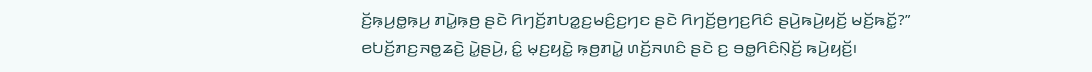ꤢꤩ꤬ꤒ꤫ꤣ꤬ꤥ꤭ꤒ꤫ꤣ꤬ ꤊꤣꤧ꤭ꤒ꤫ꤥ꤬ ꤔꤢꤧ ꤖꤚꤢꤩ꤬ꤊꤝꤤ꤭ꤢ꤬ꤗꤢꤨ꤬ꤢ꤬ꤚꤢ ꤔꤢꤧ ꤖꤚꤢꤩ꤬ꤥ꤬ꤚꤢ꤬ꤖꤢꤨ ꤔꤣꤧ꤬ꤒꤣꤧ꤬ꤟꤢꤩ꤬ ꤗꤢꤩ꤬ꤒꤢꤩ꤭?”
ꤕꤝꤢꤩ꤬ꤊꤢ꤬ꤏꤥ꤭ꤘꤢꤧ꤬ ꤣꤧ꤭ꤔꤣꤧ꤬, ꤢꤨ꤭ ꤗ꤫ꤢ꤬ꤟꤢꤧ꤭ ꤒ꤫ꤥ꤬ꤊꤣꤧ꤭ ꤛꤢꤩ꤬ꤏꤛꤢꤨ ꤔꤢꤧ ꤢ꤬ ꤋꤥ꤭ꤖꤢꤨꤡ꤫ꤢꤩ꤬ ꤒꤣꤧ꤬ꤟꤢꤩ꤬꤯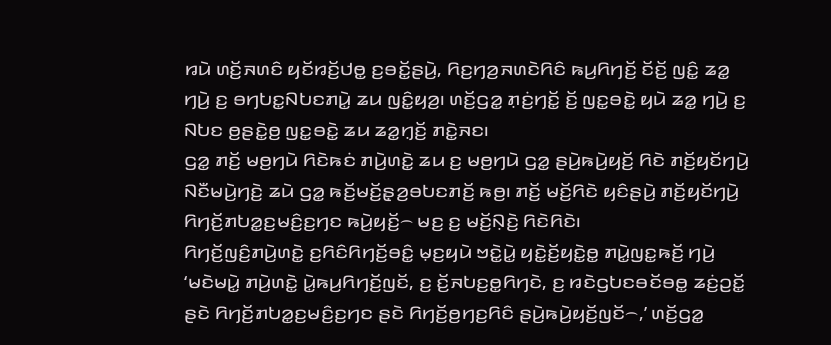ꤙꤣꤧ ꤛꤢꤩ꤬ꤏꤛꤢꤨ ꤟꤢꤩꤙꤢꤩ꤬ꤓꤥ꤭ ꤢ꤬ꤋꤢꤩ꤭ꤔꤣꤧ꤬, ꤖꤢ꤬ꤚꤤ꤬ꤏꤛꤢꤧꤖꤢꤨ ꤒꤣ꤬ꤖꤚꤢꤩ꤬ ꤢꤩꤢꤩ꤬ ꤜꤢꤨ꤭ ꤘꤤ꤭ ꤚꤣꤧ꤬ ꤢ꤬ ꤋꤚꤝꤢ꤭ꤡꤝꤢꤊꤣꤧ꤭ ꤘꤣ ꤜꤢꤨ꤭ꤟꤤ꤬꤯ ꤛꤢꤩ꤬ꤞꤤ꤭ ꤊ꤫ꤢꤦ꤬ꤚꤢꤩ꤭ ꤢꤩ꤬ ꤜꤢ꤭ꤋꤢꤧ꤭ ꤟꤣꤧ ꤘꤤ꤭ ꤚꤣꤧ꤬ ꤢ꤬ ꤡꤝꤢ ꤥ꤬ꤔꤢꤧ꤭ꤥ꤬ ꤜꤢ꤭ꤋꤢꤧ꤭ ꤘꤣ ꤘꤤ꤭ꤚ꤫ꤢꤩ꤬ ꤊꤢꤧ꤭ꤏꤢ꤯
ꤞꤤ꤭ ꤊꤢꤩ꤬ ꤗꤥ꤬ꤚꤣꤧ ꤖꤢꤧꤒꤢꤦ ꤊꤣꤧ꤬ꤛꤢꤧ꤭ ꤘꤣ ꤢ꤬ ꤗꤥ꤬ꤚꤣꤧ ꤞꤤ꤭ ꤔꤣꤧ꤬ꤒꤣꤧ꤬ꤟꤢꤩ꤬ ꤖꤢꤧ ꤊꤢꤩ꤬ꤟꤢꤩꤚꤣꤧ꤬ ꤡꤢꤪꤗꤣꤧ꤬ꤚꤢꤧ꤬ ꤘꤣꤧ ꤞꤤ꤭ ꤒꤢꤩ꤬ꤗꤢꤩ꤬ꤔ꤫ꤤ꤬ꤋꤝꤢꤊꤢꤩ꤬ ꤒꤥ꤬꤯ ꤊꤢꤩ꤬ ꤗꤢꤩ꤬ꤖꤢꤧ ꤟꤢꤨꤔꤣꤧ꤬ ꤊꤢꤩ꤬ꤟꤢꤩꤚꤣꤧ꤬ ꤖꤚꤢꤩ꤬ꤊꤝꤤ꤭ꤢ꤬ꤗꤢꤨ꤬ꤢ꤬ꤚꤢ ꤒꤣꤧ꤬ꤟꤢꤩ꤬꤮ ꤗꤢ꤬ ꤢ꤬ ꤗꤢꤩ꤬ꤡ꤫ꤢꤧ꤬ ꤖꤢꤧꤖꤢꤧ꤯
ꤖꤚꤢꤩ꤬ꤜꤢꤨ꤬ꤊꤣꤧ꤬ꤛꤢꤧ꤭ ꤢ꤬ꤖꤢꤨꤖꤚꤢꤩ꤬ꤋꤢꤨ꤭ ꤗ꤫ꤢ꤬ꤟꤣꤧ ꤠꤢꤧ꤭ꤣꤧ꤭ ꤟꤢꤧ꤭ꤢꤩ꤬ꤟꤢꤧ꤭ꤥ꤭ ꤊꤣꤧ꤭ꤜꤢ꤭ꤒꤢꤩ꤬ ꤚꤣꤧ꤬ ‘ꤗꤢꤧꤗꤣꤧ꤭ ꤊꤣꤧ꤬ꤛꤢꤧ꤭ ꤣꤧ꤭ꤒꤣ꤬ꤖꤚꤢꤩ꤬ꤜꤢꤩ, ꤢ꤬ ꤢꤩ꤬ꤏꤝꤢ꤬ꤥ꤭ꤖꤚꤢꤧ, ꤢ꤬ ꤙꤢꤧꤞꤝꤢꤋꤢꤩꤋꤥ꤭ ꤘꤢꤦ꤬ꤑꤢꤩ꤭ ꤔꤢꤧ ꤖꤚꤢꤩ꤬ꤊꤝꤤ꤭ꤢ꤬ꤗꤢꤨ꤬ꤢ꤬ꤚꤢ ꤔꤢꤧ ꤖꤚꤢꤩ꤬ꤥ꤬ꤚꤢ꤬ꤖꤢꤨ ꤔꤣꤧ꤬ꤒꤣꤧ꤬ꤟꤢꤩ꤬ꤜꤢꤩ꤮,’ ꤛꤢꤩ꤬ꤞꤤ꤭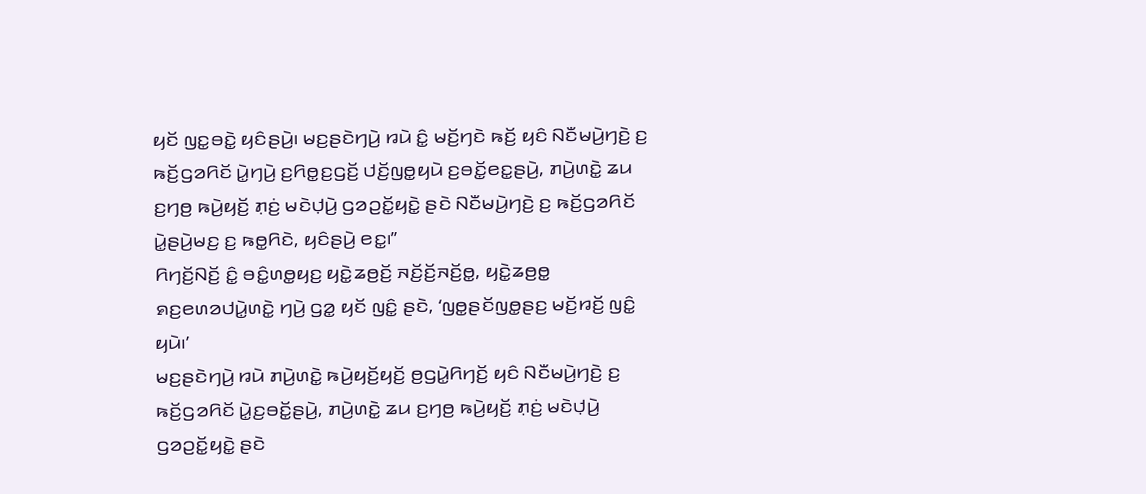ꤟꤢꤩ ꤜꤢ꤭ꤋꤢꤧ꤭ ꤟꤢꤨꤔꤣꤧ꤬꤯ ꤗꤢ꤬ꤔꤢꤧꤚꤣꤧ꤬ ꤙꤣꤧ ꤢꤨ꤭ ꤗꤢꤩ꤬ꤚꤢꤧ ꤒꤢꤩ꤬ ꤟꤢꤨ ꤡꤢꤪꤗꤣꤧ꤬ꤚꤢꤧ꤬ ꤢ꤬ ꤒꤢꤩ꤬ꤞꤤꤖꤢꤩ ꤣꤧ꤭ꤚꤣꤧ꤬ ꤢ꤬ꤖꤥ꤭ꤢ꤬ꤞꤢꤩ꤬ ꤓꤢꤩ꤬ꤜꤥ꤭ꤟꤣꤧ ꤢ꤬ꤋꤢꤩ꤭ꤕꤢ꤭ꤔꤣꤧ꤬, ꤊꤣꤧ꤬ꤛꤢꤧ꤭ ꤘꤣ ꤢ꤬ꤚꤥ꤬ ꤒꤣꤧ꤬ꤟꤢꤩ꤬ ꤊ꤫ꤢꤦ꤬ ꤗꤢꤧꤓ꤫ꤣꤧ꤬ ꤞꤤꤑꤢꤩ꤭ꤟꤢꤧ꤭ ꤔꤢꤧ ꤡꤢꤪꤗꤣꤧ꤬ꤚꤢꤧ꤬ ꤢ꤬ ꤒꤢꤩ꤬ꤞꤤꤖꤢꤩ ꤣꤧ꤭ꤔꤣꤧ꤬ꤗꤢ꤬ ꤢ꤬ ꤒꤥ꤭ꤖꤢꤧ, ꤟꤢꤨꤔꤣꤧ꤬ ꤕꤢ꤭꤯”
ꤖꤚꤢꤩ꤬ꤡꤢꤩ꤬ ꤢꤨ꤭ ꤋꤢꤨ꤭ꤛꤥ꤭ꤟꤢ꤬ ꤟꤢꤧ꤭ꤘꤥ꤬ꤢꤩ꤬ ꤏꤢꤩ꤬ꤢꤩ꤬ꤏꤢꤩ꤬ꤥ꤭, ꤟꤢꤧ꤭ꤘꤥ꤬ꤥ꤭ ꤎꤢ꤬ꤕꤛꤤꤓꤣꤧ꤭ꤛꤢꤧ꤭ ꤚꤣꤧ꤬ ꤞꤤ꤭ ꤟꤢꤩ ꤜꤢꤨ꤭ ꤔꤢꤧ, ‘ꤜꤥ꤭ꤔꤢꤩꤜꤥ꤭ꤔꤢ꤬ ꤗꤢꤩ꤬ꤙꤢꤩ꤬ ꤜꤢꤨ꤭ ꤟꤣꤧ꤯’
ꤗꤢ꤬ꤔꤢꤧꤚꤣꤧ꤬ ꤙꤣꤧ ꤊꤣꤧ꤬ꤛꤢꤧ꤭ ꤒꤣꤧ꤬ꤟꤢꤩ꤬ꤟꤢꤩ꤬ ꤥ꤬ꤞꤣꤧ꤭ꤖꤚꤢꤩ꤬ ꤟꤢꤨ ꤡꤢꤪꤗꤣꤧ꤬ꤚꤢꤧ꤬ ꤢ꤬ ꤒꤢꤩ꤬ꤞꤤꤖꤢꤩ ꤣꤧ꤭ꤢ꤬ꤋꤢꤩ꤭ꤔꤣꤧ꤬, ꤊꤣꤧ꤬ꤛꤢꤧ꤭ ꤘꤣ ꤢ꤬ꤚꤥ꤬ ꤒꤣꤧ꤬ꤟꤢꤩ꤬ ꤊ꤫ꤢꤦ꤬ ꤗꤢꤧꤓ꤫ꤣꤧ꤬ ꤞꤤꤑꤢꤩ꤭ꤟꤢꤧ꤭ ꤔꤢꤧ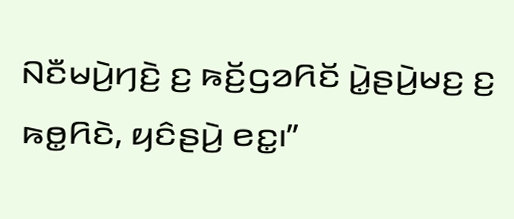ꤡꤢꤪꤗꤣꤧ꤬ꤚꤢꤧ꤬ ꤢ꤬ ꤒꤢꤩ꤬ꤞꤤꤖꤢꤩ ꤣꤧ꤭ꤔꤣꤧ꤬ꤗꤢ꤬ ꤢ꤬ ꤒꤥ꤭ꤖꤢꤧ, ꤟꤢꤨꤔꤣꤧ꤬ ꤕꤢ꤭꤯”